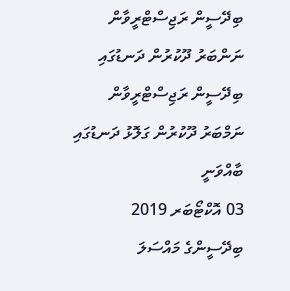ބިދޭސީން ރަޖިސްޓްރީވާން ނަންބަރު ދޫކުރުން ދަނޑުގައި
ބިދޭސީން ރަޖިސްޓްރީވާން ނަމްބަރު ދޫކުރުން ގަލޮޅު ދަނޑުގައި ބާއްވަނީ
03 އޮކްޓޯބަރ 2019
ބިދޭސީންގެ މައްސަލަ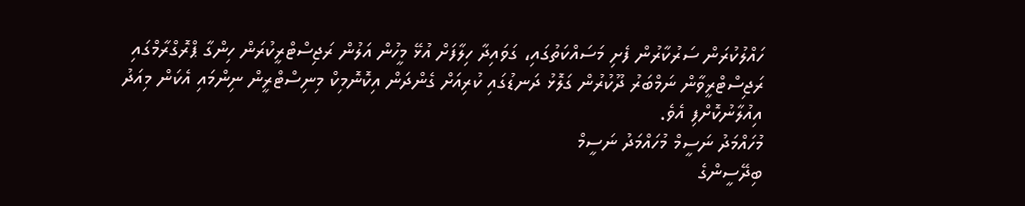ހައްލުކުރަން ސަރުކާރުން ފެށި މަސައްކަތުގައި، ގަވައިދާ ހިލާފަށް އުޅޭ މީހުން އަލުން ރަޖިސްޓްރީކުރަން ހިންގާ ޕްރޮގްރާމްގައި ރަޖިސްޓްރީވާން ނަމްބަރު ދޫކުރުން ގަލޮޅު ދަނޑުގައި ކުރިއަށް ގެންދަން އިކޮނޮމިކް މިނިސްޓްރީން ނިންމައި އެކަން މިއަދު އިއުލާނުކޮށްފި އެވެ.
މުހައްމަދު ނަސީމް މުހައްމަދު ނަސީމް
ބިދޭސީންގެ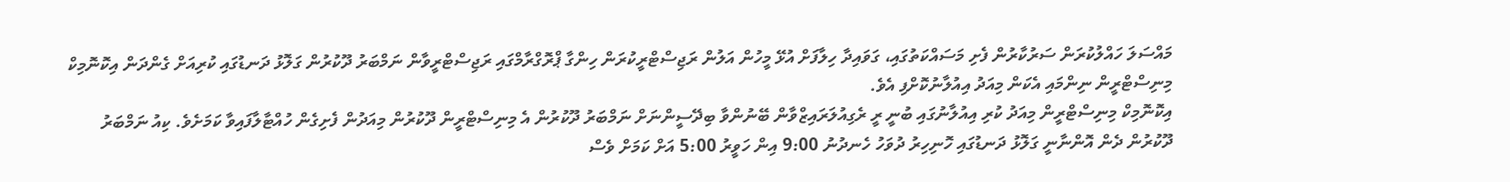މައްސަލަ ހައްލުކުރަން ސަރުކާރުން ފެށި މަސައްކަތުގައި، ގަވައިދާ ހިލާފަށް އުޅޭ މީހުން އަލުން ރަޖިސްޓްރީކުރަން ހިންގާ ޕްރޮގްރާމްގައި ރަޖިސްޓްރީވާން ނަމްބަރު ދޫކުރުން ގަލޮޅު ދަނޑުގައި ކުރިއަށް ގެންދަން އިކޮނޮމިކް މިނިސްޓްރީން ނިންމައި އެކަން މިއަދު އިއުލާނުކޮށްފި އެވެ.
އިކޮނޮމިކް މިނިސްޓްރީން މިއަދު ކުރި އިއުލާނުގައި ބުނީ ރީ ރެގިއުލަރައިޒްވާން ބޭނުންވާ ބިދޭސީންނަށް ނަމްބަރު ދޫކުރުން އެ މިނިސްޓްރީން ދޫކުރުން މިއަދުން ފެށިގެން ހުއްޓާލާފައިވާ ކަމަށެވެ. ކިއު ނަމްބަރު ދޫކުރުން ދެން އޮންނާނީ ގަލޮޅު ދަނޑުގައި ހޮނިހިރު ދުވަހު ހެނދުނު 9:00 އިން ހަވީރު 5:00 އަށް ކަމަށް ވެސް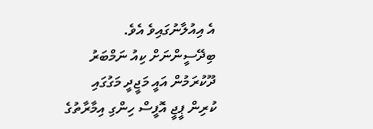އެ އިއުލާނުގައިވެ އެވެ.
ބިދޭސީންނަށް ކިއު ނަމްބަރު ދޫކުރަމުން އައީ މަޖީދީ މަގުގައި ކުރިން ޕީޖީ އޮފީސް ހިންގި އިމާރާތުގެ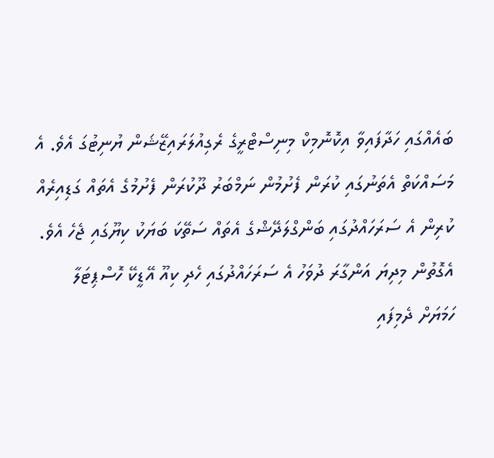ބައެއްގައި ހަދާފައިވާ އިކޮނޮމިކް މިނިސްޓްރީގެ ރެގިއުލަރައިޒޭޝަން ޔުނިޓުގަ އެވެ. އެ މަސައްކަތް އެތަނުގައި ކުރަން ފެށުމުން ނަމްބަރު ދޫކުރަން ފެށުމުގެ އެތައް ގަޑިއިރެއް ކުރިން އެ ސަރަހައްދުގައި ބަންގްލަދޭޝްގެ އެތައް ސަތޭކަ ބަޔަކު ކިޔޫގައި ޖެހެ އެވެ. އެގޮތުން މިދިޔަ އަންގާރަ ދުވަހު އެ ސަރަހައްދުގައި ހެދި ކިއޫ އޭޑީކޭ ހޮސްޕިޓަލާ ހަމަޔަށް ދެމިފައި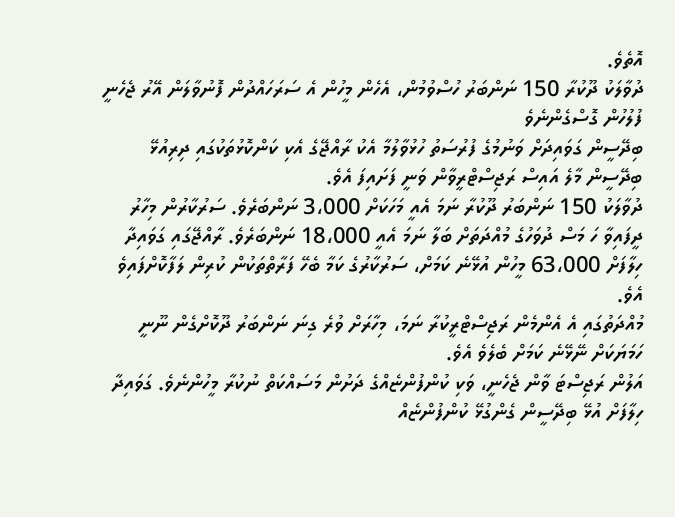އޮތެވެ.
ދުވާލަކު ދޫކުރާ 150 ނަންބަރު ހުސްވުމުން، އެހެން މީހުން އެ ސަރަހައްދުން ފޮނުވާލަން އޭރު ޖެހެނީ ފުލުހުން ގޮސްގެންނެވެ
ބިދޭސީން ގަވައިދަށް ވަނުމުގެ ފުރުސަތު ހުޅުވާލުމާ އެކު ރާއްޖޭގެ އެކި ކަންކޮޅުތަކުގައި ދިރިއުޅޭ ބިދޭސީން މާލެ އައިސް ރަޖިސްޓްރީވާން ވަނީ ފަށައިފަ އެވެ.
ދުވާލަކު 150 ނަންބަރު ދޫކުރާ ނަމަ އެއީ މަހަކަށް 3،000 ނަންބަރެވެ. ސަރުކާރުން މިހާރު ދީފައިވާ ހަ މަސް ދުވަހުގެ މުއްދަތަށް ބަލާ ނަމަ އެއީ 18،000 ނަންބަރެވެ. ރާއްޖޭގައި ގަވައިދާ ހިލާފަށް 63،000 މީހުން އުޅޭނެ ކަމަށް، ސަރުކާރުގެ ކަމާ ބެހޭ ފަރާތްތަކުން ކުރިން ލަފާކޮށްފައިވެ އެވެ.
މުއްދަތުގައި އެ އެންމެން ރަޖިސްޓްރީކުރާ ނަމަ، މިހާރަށް ވުރެ ގިނަ ނަންބަރު ދޫކޮށްގެން ނޫނީ ހަމަޔަކަށް ނޭޅޭނެ ކަމަށް ބެލެވެ އެވެ.
އަލުން ރަޖިސްޓަ ވާން ޖެހެނީ، ވަކި ކުންފުންޏެއްގެ ދަށުން މަސައްކަތް ނުކުރާ މީހުންނެވެ. ގަވައިދާ ހިލާފަށް އުޅޭ ބިދޭސީން ގެންގުޅޭ ކުންފުންޏެއް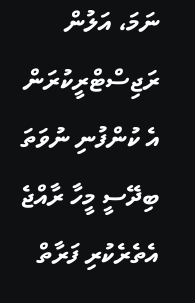ނަމަ، އަލުން ރަޖިސްޓްރީކުރަން އެ ކުންފުނި ނުވަތަ ބިދޭސީ މީހާ ރާއްޖެ އެތެރެކުރި ފަރާތް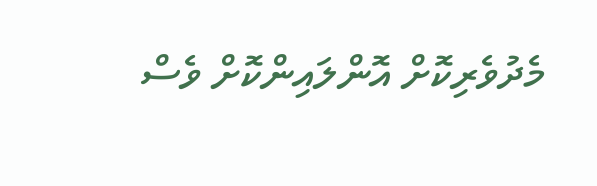މެދުވެރިކޮށް އޮންލައިންކޮށް ވެސް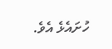ހުށައެޅެ އެވެ.